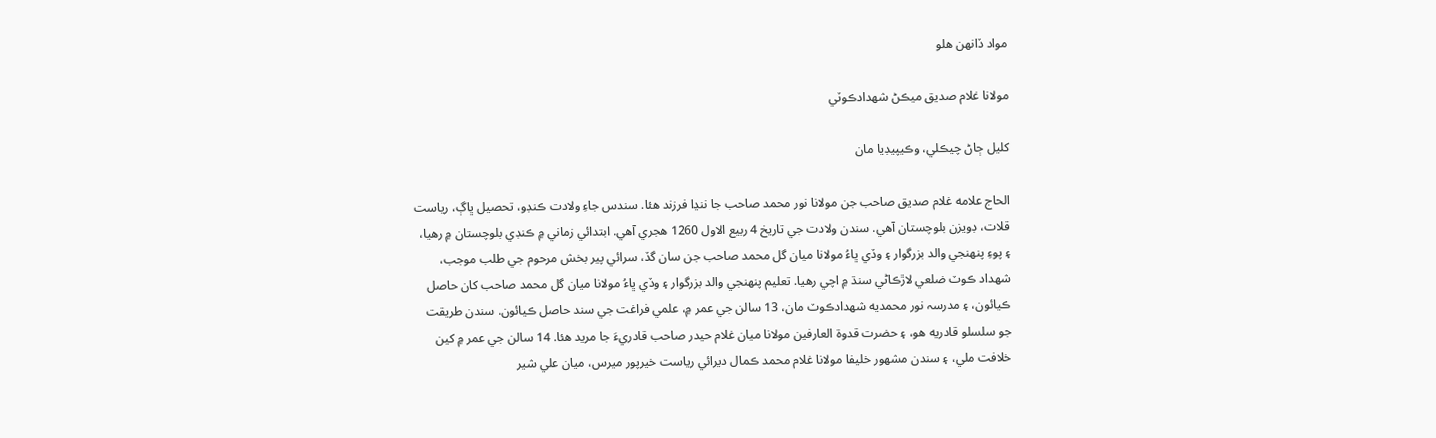مواد ڏانھن هلو

مولانا غلام صديق ميڪڻ شهدادڪوٽي

کليل ڄاڻ چيڪلي، وڪيپيڊيا مان

الحاج علامه غلام صديق صاحب جن مولانا نور محمد صاحب جا ننڍا فرزند هئا. سندس جاءِ ولادت ڪنڊو، تحصيل ڀاڳ، رياست قلات، ڊويزن بلوچستان آهي. سندن ولادت جي تاريخ 4 ربيع الاول 1260 هجري آهي. ابتدائي زماني ۾ ڪنڊي بلوچستان ۾ رهيا، ۽ پوءِ پنهنجي والد بزرگوار ۽ وڏي ڀاءُ مولانا ميان گل محمد صاحب جن سان گڏ، سرائي پير بخش مرحوم جي طلب موجب، شهداد ڪوٽ ضلعي لاڙڪاڻي سنڌ ۾ اچي رهيا. تعليم پنهنجي والد بزرگوار ۽ وڏي ڀاءُ مولانا ميان گل محمد صاحب کان حاصل ڪيائون، ۽ مدرسہ نور محمديه شهدادڪوٽ مان، 13 سالن جي عمر ۾، علمي فراغت جي سند حاصل ڪيائون. سندن طريقت جو سلسلو قادريه هو، ۽ حضرت قدوة العارفين مولانا ميان غلام حيدر صاحب قادريءَ جا مريد هئا. 14 سالن جي عمر ۾ کين خلافت ملي، ۽ سندن مشهور خليفا مولانا غلام محمد ڪمال ديرائي رياست خيرپور ميرس، ميان علي شير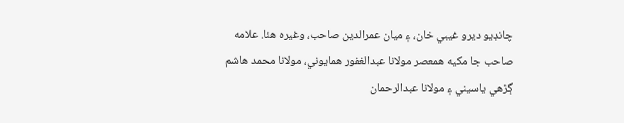چانڊيو ديرو غيبي خان، ۽ ميان عمرالدين صاحب، وغيره هئا. علامه صاحب جا مکيه همعصر مولانا عبدالغفور همايوني، مولانا محمد هاشم ڳڙهي ياسيني ۽ مولانا عبدالرحمان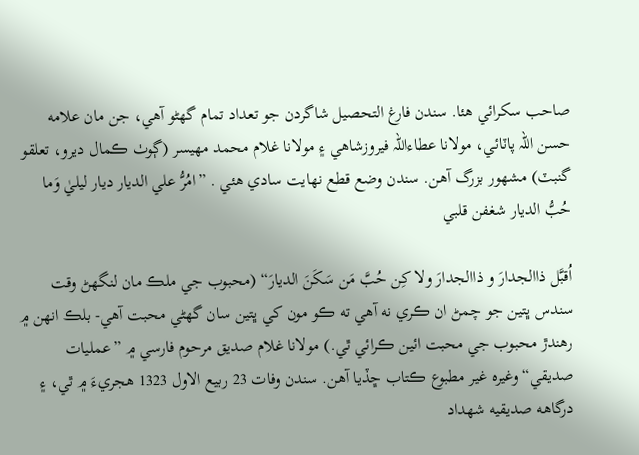صاحب سکرائي هئا. سندن فارغ التحصيل شاگردن جو تعداد تمام گهڻو آهي، جن مان علامه حسن اللہ پاٽائي، مولانا عطاءاللہ فيروزشاهي ۽ مولانا غلام محمد مهيسر (ڳوٺ ڪمال ديرو، تعلقو گنبٽ) مشهور بزرگ آهن. سندن وضع قطع نهايت سادي هئي . ”امُرُّ علي الديار ديار ليليٰ وَما حُبُّ الديار شغفن قلبي

اُقبَّل ذاالجدارَ و ذاالجدارَ ولا کِن حُبَّ مَن سَکَنَ الديارَ“ (محبوب جي ملڪ مان لنگهڻ وقت سندس ڀتين جو چمڻ ان ڪري نه آهي ته ڪو مون کي ڀتين سان گهڻي محبت آهي- بلڪ انهن ۾ رهندڙ محبوب جي محبت ائين ڪرائي ٿي.) مولانا غلام صديق مرحوم فارسي ۾ ”عمليات صديقي“ وغيره غير مطبوع ڪتاب ڇڏيا آهن. سندن وفات 23 ربيع الاول 1323 هجريءَ ۾ ٿي، ۽ درگاهه صديقيه شهداد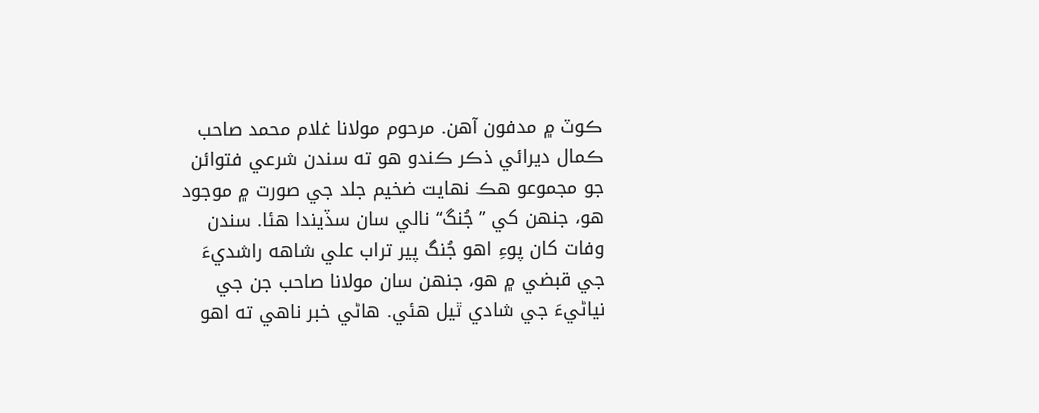ڪوٽ ۾ مدفون آهن. مرحوم مولانا غلام محمد صاحب ڪمال ديرائي ذڪر ڪندو هو ته سندن شرعي فتوائن جو مجموعو هڪ نهايت ضخيم جلد جي صورت ۾ موجود هو، جنهن کي ”جُنگ“ نالي سان سڏيندا هئا. سندن وفات کان پوءِ اهو جُنگ پير تراب علي شاهه راشديءَ جي قبضي ۾ هو، جنهن سان مولانا صاحب جن جي نياڻيءَ جي شادي ٿيل هئي. هاڻي خبر ناهي ته اهو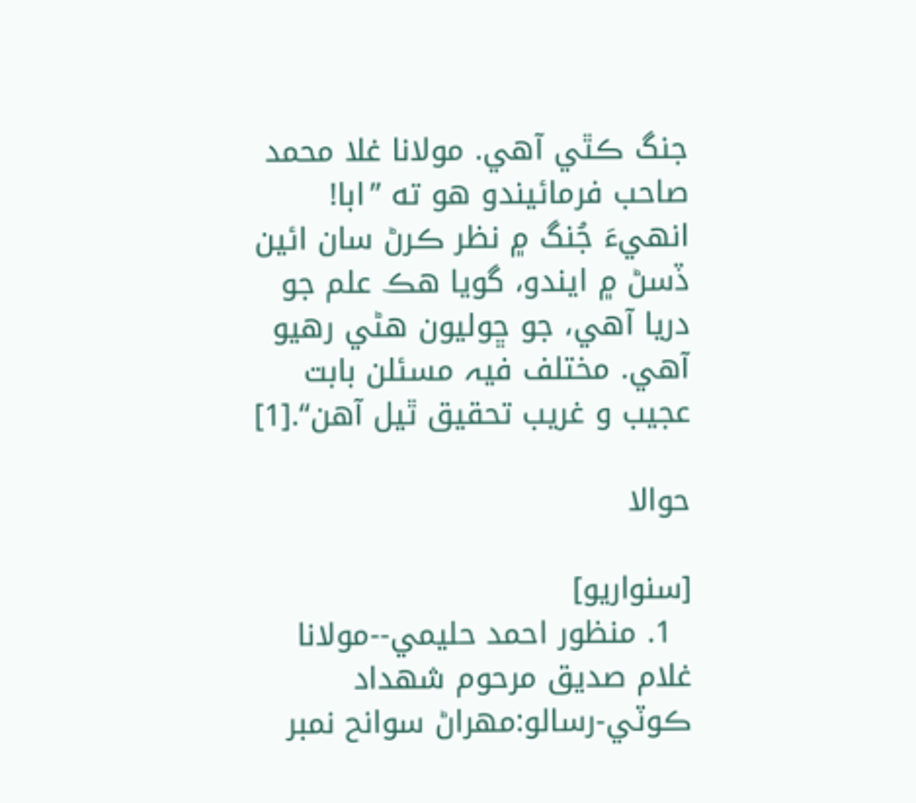جنگ ڪٿي آهي. مولانا غلا محمد صاحب فرمائيندو هو ته ”ابا! انهيءَ جُنگ ۾ نظر ڪرڻ سان ائين ڏسڻ ۾ ايندو، گويا هڪ علم جو دريا آهي، جو ڇوليون هڻي رهيو آهي. مختلف فيہ مسئلن بابت عجيب و غريب تحقيق ٿيل آهن“.[1]

حوالا

[سنواريو]
  1. منظور احمد حليمي--مولانا غلام صديق مرحوم شهداد ڪوٽي-رسالو:مهراڻ سوانح نمبر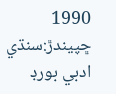1990 ڇپيندڙ:سنڌي ادبي بورڊ